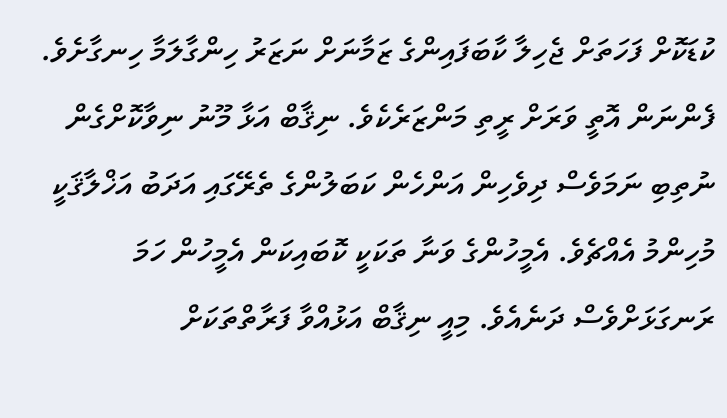ކުޑަކޮށް ފަހަތަށް ޖެހިލާ ކާބަފައިންގެ ޒަމާނަށް ނަޒަރު ހިންގާލަމާ ހިނގާށެވެ. ފެންނަން އޮތީ ވަރަށް ރީތި މަންޒަރެކެވެ. ނިޤާބް އަޅާ މޫނު ނިވާކޮށްގެން ނުތިބި ނަމަވެސް ދިވެހިން އަންހެން ކަބަލުންގެ ތެރޭގައި އަދަބު އަޚްލާޤަކީ މުހިންމު އެއްޗެވެ. އެމީހުންގެ ވަނާ ތަކަކީ ކޮބައިކަން އެމީހުން ހަމަ ރަނގަޅަށްވެސް ދަނެއެވެ. މިއީ ނިޤާބް އަޅުއްވާ ފަރާތްތަކަށް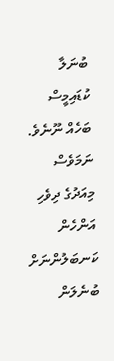ބުނަލާ ކުޑައިމީސް ބަހެއް ނޫނެވެ. ނަމަވެސް މިއަދުގެ ދިވެހި އަންހެން ކަނބަލުންނަށް ބުނެލަން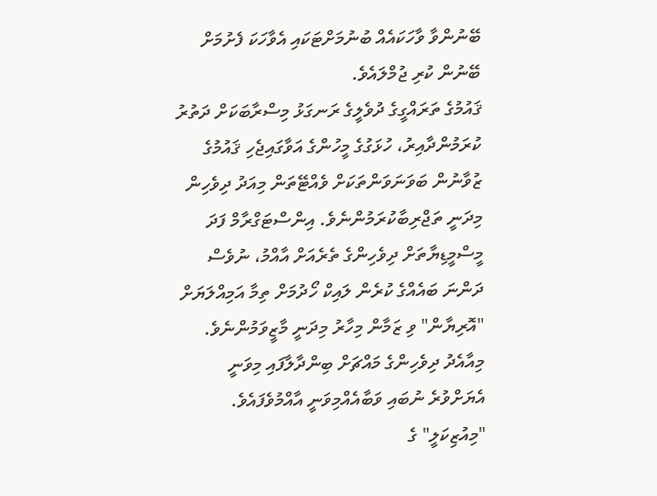ބޭނުންވާ ވާހަކައެއް ބުނުމަށްޓަކައި އެވާހަކަ ފެށުމަށް ބޭނުން ކުރި ޖުމްލައެވެ.
ޤައުމުގެ ތަރައްގީގެ ދުވެލީގެ ރަނގަޅު މިސްރާބަކަށް ދަތުރު ކުރަމުންދާއިރު، ހުޅަގުގެ މީހުންގެ އަވާގައިޖެހި ޤައުމުގެ ޒުވާނުން ބަވަނަވަންތަކަށް ވެއްޓޭތަން މިއަދު ދިވެހިން މިދަނީ ތަޖްރިބާކުރަމުންނެވެ. އިންސްޓަގްރާމް ފަދަ މީސްމީޑިޔާތަށް ދިވެހިންގެ ތެރެއަށް އާއްމު، ނުވެސް ދަންނަ ބައެއްގެ ކުރެން ލައިކް ހޯދުމަށް ތިމާ އަމިއްލަޔަށް "އޮރިޔާން" ވި ޒަމާން މިހާރު މިދަނީ މާޒީވަމުންނެވެ. މިއާއެދު ދިވެހިންގެ މައްޗަށް ބިންދާލާފައި މިވަނީ އެޔަށްވުރެ ނުބައި ވަބާއެއްމިވަނީ އާއްމުވެފައެވެ. "މިއުޒިކަލީ" ގެ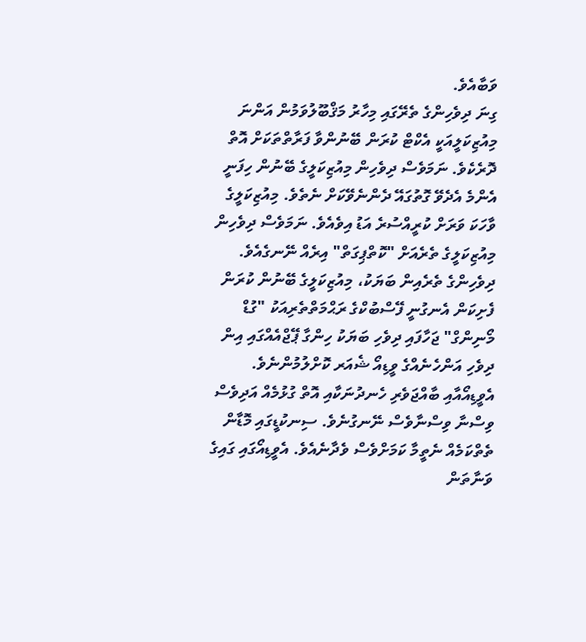ވަބާއެވެ.
ގިނަ ދިވެހިންގެ ތެރޭގައި މިހާރު މަޤްބޫލުވަމުން އަންނަ މިއުޒިކަލީއަކީ އެކްޓް ކުރަން ބޭނުންވާ ފަރާތްތަކަށް އޮތް ދޮރެކެވެ. ނަމަވެސް ދިވެހިން މިއުޒިކަލީގެ ބޭނުން ހިފަނީ އެންމެ އެދެވޭ ގޮތުގައޭ ދެންނެވޭކަށް ނެތެވެ. މިއުޒިކަލީގެ ވާހަކަ ވަރަށް ކުރީއްސުރެ އަޑު އިވެއެވެ. ނަމަވެސް ދިވެހިން މިއުޒިކަލީގެ ތެރެއަށް "ކޮތްޕިގަތް" އިރެއް ނޭނގެއެވެ.
ދިވެހިންގެ ތެރެއިން ބަޔަކު، މިއުޒިކަލީގެ ބޭނުން ކުރަން ފެށިކަން އެނގުނީ ފޭސްބުކްގެ ރަޙްމަތްތެރިއަކު "ގުޑް މޯނިންގް" ޖަހާފައި ދިވެހި ބަޔަކު ހިންގާ ޕޭޖްއެއްގައި އިން ދިވެހި އަންހެނެއްގެ ވީޑިއޯ ޝެއަރ ކޮށްލުމުންނެވެ. އެވީޑިއޯއާއި ބާއްޖަވެރި ހެނދުނަކާއި އޮތް ގުޅުމެއް އަދިވެސް ވިސްނާ ވިސްނާވެސް ނޭނގުނެވެ. ސިނކުޑީގައި މޮޑާން ތެތްކަމެއް ނެތީމާ ކަމަށްވެސް ވެދާނެއެވެ. އެވީޑިއޯގައި ގައިގެ ވަނާތަން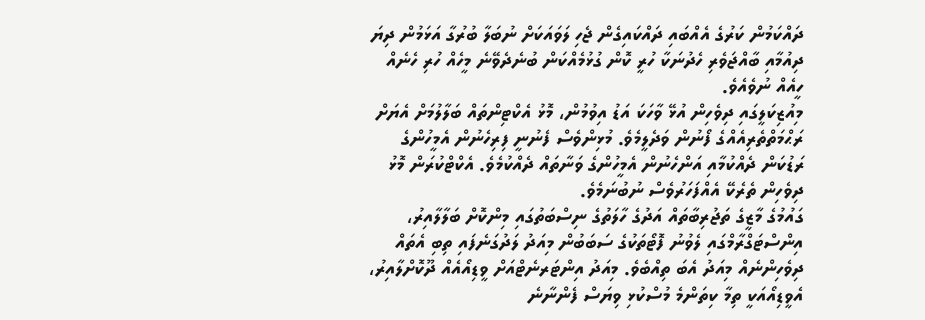ދައްކަމުން ކަރުގެ އެއްބައި ދައްކައިގެން ޖެހި ލަވައަކަށް ނުބަލާ ބުރުގާ އަޅަމުން ދިޔަ ދިއުމާއި ބާއްޖަވެރި ހެދުނަކާ ހުރީ ކޮން ގުޅުމެއްކަން ބުނެދެވޭނެ މީހެއް ހުރި ހެނެއް ހީއެއް ނުވެއެވެ.
މިއުޒިކަލީގައި ދިވެހިން އުޅޭ ވާހަކަ އަޑު އިވުމުން، މޮޅު އެކްޓިންތައް ބަލާލުމަށް އެޔަށް ރަޙްމަތްތެރިއެއްގެ ފޯނުން ވަދެލީމެވެ. މުޅިންވެސް ފެނުނީ ފިރިހެނުން އެމީހުންގެ ރަޑުކަން ދެއްކުމާއި އަންހެނުން އެމީހުންގެ ވަނާތައް ދެއްކުމެވެ. އެކްޓްކުރަން މޮޅު ދިވެހިން ތެރެކޭ އެއްފަހަރުވެސް ނުބުނަމެވެ.
ގައުމުގެ މާޒީގެ ތަޖުރިބާތައް އަދުގެ ހާލަތުގެ ނިސްބަތުގައި މިންކޮށް ބަލާލާއިރު، އިންސްޓަގްރާމްގައި ލެވުނު ފޮޓޯތަކުގެ ސަބަބުން މިއަދު ލަދުގަނެފައި ތިބި އެތައް ދިވެހިންނެއް މިއަދު އެބަ ތިއްބެވެ. މިއަދު އިންޓަރނެޓްއަށް ވީޑިއޯއެއް ދޫކޮށްލާއިރު، އެވީޑިއޯއަކީ ތިމާ ކިތަންމެ މުސްކުޅި ވިޔަސް ފެންނާނެ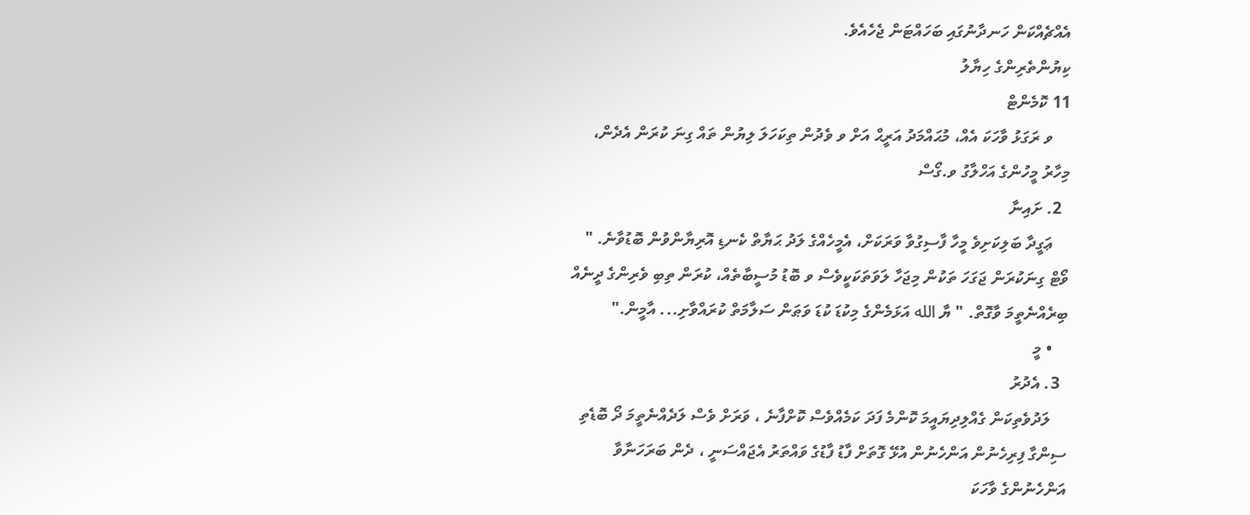އެއްޗެއްކަން ހަނދާނުގައި ބަހައްޓަން ޖެހެއެވެ.
ކިޔުންތެރިންގެ ހިޔާލު
11 ކޮމެންޓް
    ވ ރަގަޅު ވާހަކަ އެއް، މުޙައްމަދު އަރީޙް އަށް ވ ވެދުން ތިކަހަލަ ލިޔުން ތައް ގިނަ ކުރަން އެދެން، މިހާރު މީހުންގެ އަހްލާގު ވ.ގޯސް
  2. ށައިނާ
    ޢަގީދާ ބަލިކަށިވެ މީހާ ފާސިގުވާ ވަރަކަށް، އެމީހެއްގެ ލަދު ޙަޔާތް ކެނޑި އޮރިޔާންވުން ބޮޑުވާނެ. " ވޯޓް ގިނަކުރަން ޖަގަހަ ތަކުން މިޖަހާ ލަވަތަކަކީވެސް ވ ބޮޑު މުސީބާތެއް، ކުރަން ތިބި ވެރިންގެ ދީނެއް ބިރެއްނެތީމަ ވާގޮތް. " ޔާ الله އަޅަމެންގެ މިކުޑަ ކުޑަ ވަޠަން ސަލާމަތް ކުރައްވާށި... އާމީން."
    • މީ
  3. އެދުރު
    ލަދުވެތިކަން ގެއްލިދިޔައީމަ ކޮންމެ ފަދަ ކަމެއްވެސް ކޮށްފާނެ ، ވަރަށް ވެސް ލަދެއްނެތީމަ ދޯ ބޮޑެތި ސިންގާ ފިރިހެނުން އަންހެނުން އުޅޭ ގޮތަށް ފާޑު ފާޑުގެ ވައްތަރު އެޖައްސަނީ ، ދެން ބަރަހަނާވާ އަންހެނުންގެ ވާހަކަ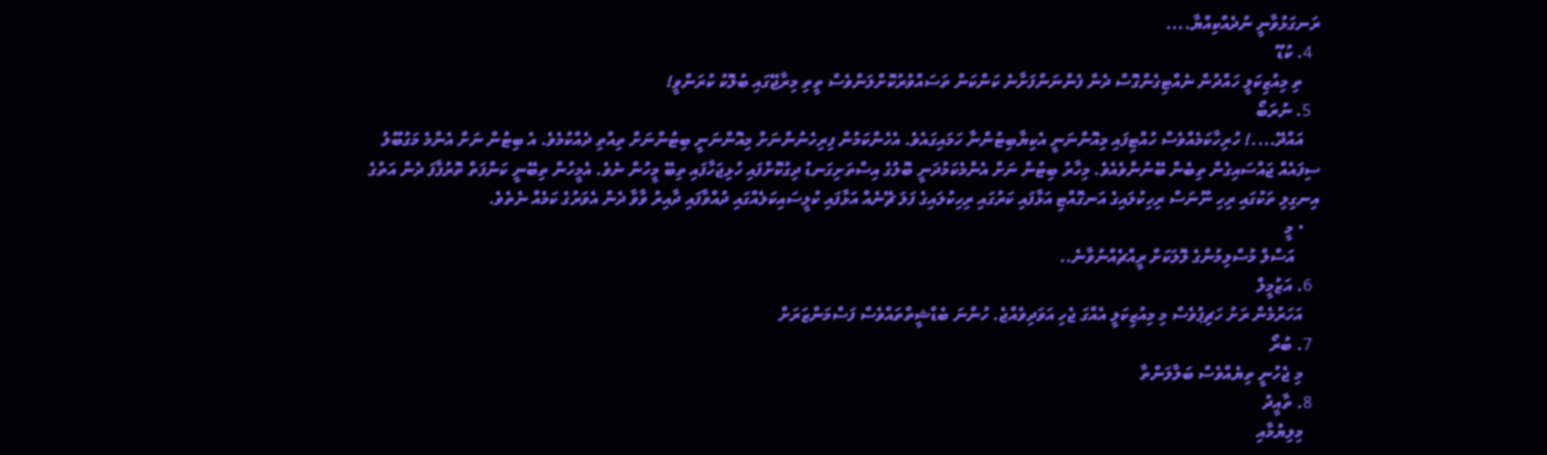ރަނގަޅުވާނީ ނުދެއްކިއްޔާ....
  4. ކުޑޫ
    ތި މިއުޒިކަލީ ހައްދުން ނެއްޓިގެންގޮސް ދެން ފެންނަންފަށާނެ ކަންކަން ތަސައްވުރުކޮށްލަންވެސް ތީތި މިރާޖޭގައި ބުލޮކު ކުރަންވީ!
  5. ނުރަބޯ
    އައްދޭ....! ހުރިހާކަމެއްވެސް ހުއްޓިފައި މިއޮންނަނީ އެކިޔާބިޓުންނާ ހަމައިގައެވެ. އެހެންކަމުން ފިރިހެނުންނަށް މިއޮންނަނީ ބިޓުންނަށް ތިއްތި ދެއްކުމެވެ. އެ ބިޓުން ނަށް އެންމެ މަގުބޫލު ސިފައެއް ޖައްސައިގެން ތިބެން ބޭނުންވެއެވެ. މިހާރު ބިޓުން ނަށް އެންމެކަމުދަނީ ބޮލުގެ އިސްތަށިގަނޑު ދިގުކޮށްފައި ހުޅިޖަހާފައި ތިބޭ މީހުން ނެވެ. އެމީހުން ތިބޭނީ ކަންފަތް ތޮރުފާފަ ދެން އަތުގެ އިނގިލި ތަކުގައި ރިހި ނޫނަސް ރިހިކުލައިގެ އަނގޮއްޓި އަޅާފައި ކަރުގައި ރިހިކުލައިގެ ފަލަ ޗޭނެއް އަޅާފައި ކުލީސައިކަލެއްގައި ދުއްވާފައި ދާއިރު ވާވާ ދެން އެވަރުގެ ކަމެއް ނެތެވެ.
    • މީ
      އަސްލް މުސްލިމުންގެ ލޮލަކަށް ރީއްޗެއްނުވާނެ..
  6. އަޒުމީލް
    އަހަރުމެން ރަށު ހަޗިޕުވެސް މި މިއުޒިކަލީ އެއްގަ ޖެހި އަވަދިވެއްޖެ. ހުންނަ ބެޑްޝީތްތައްވެސް ފަސްމަންޒަރަށް
  7. ބުރޯ
    މި ޖެހުނީ ތިޔެއްވެސް ބަލާލަންތާ
  8. ތާއީދު
    މިލިޔުމާއި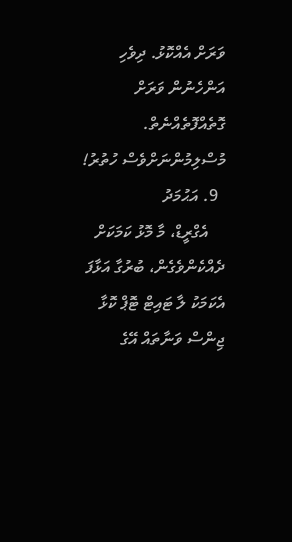ވަރަށް އެއްކޮޅު. ދިވެހި އަންހެނުން ވަރަށް ގޮތެއްފޮތެއްނެތް. މުސްލިމުންނަށްވެސް ހުތުރު!
  9. އަޙުމަދު
    އެގްރީޑް، މާ މޮޅު ކަމަކަށް ދެއްކެންވެގެން، ބުރުގާ އަޅާފަ އެކަމަކު ލާ ޓައިޓް ޓޮޕް ކޮޅާ ޖިންސް ވަނާތައް އޭގެ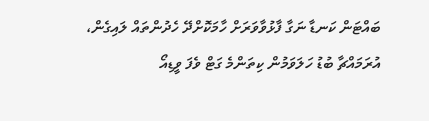ބައްޓަން ކަނޑާ ނަގާ ފާޅުވާވަރަށް ހާމަކޮށްދޭ ހެދުންތައް ލައިގެން، އުރަމައްޗާ ބުޑު ހަލަވަމުން ކިތަންމެ ގަޓް ވެފަ ވީޑިއޯ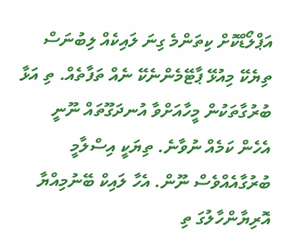އަޕްލޯޑްކޮށް ކިތަންމެ ގިނަ ލައިކެއް ލިބުނަސް ތިޔެކޭ މިއުޅޭ ޕާޓޭމެންނެކޭ ނެއް ތަފާތެއް. ތި އަޅާ ބުރުގާތަކުން މީހާއަށްވާ އުނދަގޫތައް ނޫނީ އެހެން ކަމެއް ނުވާނެ. ތިޔަކީ އިސްލާމީ ބުރުގާއެއްވެސް ނޫން. އެހާ ލައިކް ބޭނުމިއްޔާ އޮރިޔާންހާލުގަ ތި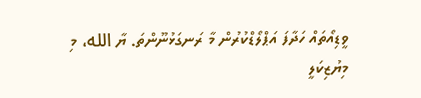ވީޑިއޯތައް ހަދާފަ އަޕްލޯޑްކުރުން މާ ރަނގަޅުނޫންތަ. ޔާ الله، މި މިޔުޒިކަލީ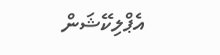އެޕްލިކޭޝަން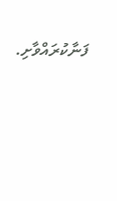ފަނާކުރައްވާށި.